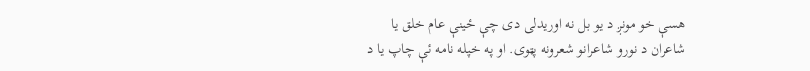هسې خو مونږ د يو بل نه اوريدلى دى چې ځينې عام خلق يا شاعران د نورو شاعرانو شعرونه پټوى. او په خپله نامه ئې چاپ يا د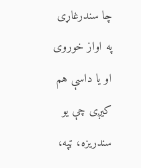چا سندرغاړى په اواز خوروى او يا داسې هم کيږى چې يو سندريزه، ټپه،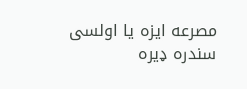مصرعه ايزه يا اولسى سندره ډيره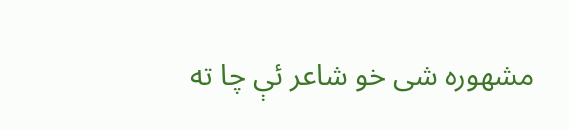مشهوره شى خو شاعر ئې چا ته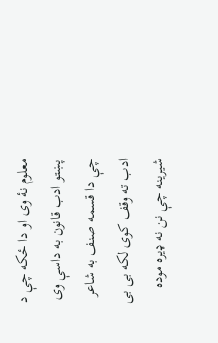معلوم نۀ وى او دا ځکه چې د پښتو ادب قانون به داسې وى چې دا قسمه صنف به شاعر ادب ته وقف کوى لکه بى بى شيرينه چې نن نه ډيره موده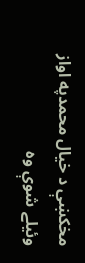مخکښې د خيال محمدپه اواز وئيلے شوې وه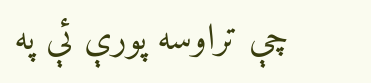چې تراوسه پورې ئې په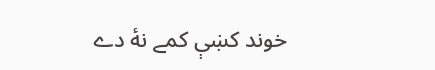خوند کښې کمے نۀ دے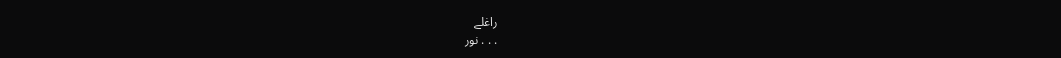راغلے
. . . نور